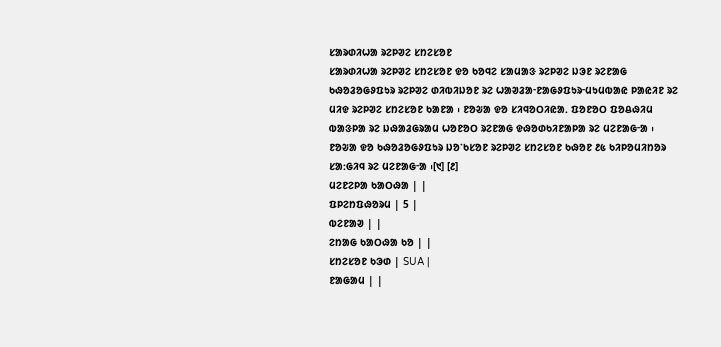ᱥᱟᱨᱰᱤᱦᱟ ᱨᱮᱞᱣᱮ ᱥᱴᱮᱥᱚᱱ
ᱥᱟᱨᱰᱤᱦᱟ ᱨᱮᱞᱣᱮ ᱥᱴᱮᱥᱚᱱ ᱫᱚ ᱠᱚᱧᱮ ᱥᱟᱢᱟᱝ ᱨᱮᱞᱣᱮ ᱡᱳᱱ ᱨᱮᱱᱟᱜ ᱠᱷᱚᱲᱚᱜᱽᱯᱩᱨ ᱨᱮᱞᱣᱮ ᱰᱤᱵᱤᱡᱚᱱ ᱨᱮ ᱦᱟᱣᱲᱟᱼᱱᱟᱜᱽᱯᱩᱨᱼᱢᱩᱢᱵᱟᱭ ᱞᱟᱭᱤᱱ ᱨᱮ ᱢᱤᱫ ᱨᱮᱞᱣᱮ ᱥᱴᱮᱥᱚᱱ ᱠᱟᱱᱟ ᱾ ᱱᱚᱶᱟ ᱫᱚ ᱥᱤᱧᱚᱛᱤᱭᱟᱹ ᱯᱚᱱᱚᱛ ᱯᱚᱪᱷᱤᱢ ᱵᱟᱝᱞᱟ ᱨᱮ ᱡᱷᱟᱲᱜᱨᱟᱢ ᱦᱚᱱᱚᱛ ᱨᱮᱱᱟᱜ ᱫᱷᱚᱰᱠᱤᱱᱟᱞᱟ ᱨᱮ ᱢᱮᱱᱟᱜᱼᱟ ᱾ ᱱᱚᱶᱟ ᱫᱚ ᱠᱷᱚᱲᱚᱜᱽᱯᱩᱨ ᱡᱚᱸᱠᱥᱚᱱ ᱨᱮᱞᱣᱮ ᱥᱴᱮᱥᱚᱱ ᱠᱷᱚᱱ ᱒᱕ ᱠᱤᱞᱚᱢᱤᱴᱚᱨ ᱥᱟᱺᱜᱤᱧ ᱨᱮ ᱢᱮᱱᱟᱜᱼᱟ ᱾[᱑] [᱒]
ᱢᱮᱱᱮᱞᱟ ᱠᱟᱛᱷᱟ | |
ᱯᱞᱮᱴᱯᱷᱚᱨᱢ | 5 |
ᱵᱮᱱᱟᱣ | |
ᱮᱴᱟᱜ ᱠᱟᱛᱷᱟ ᱠᱚ | |
ᱥᱴᱮᱥᱚᱱ ᱠᱳᱰ | SUA |
ᱱᱟᱜᱟᱢ | |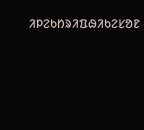ᱤᱞᱮᱠᱴᱨᱤᱯᱷᱤᱠᱮᱥᱚᱱ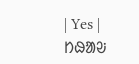| Yes |
ᱴᱷᱟᱶ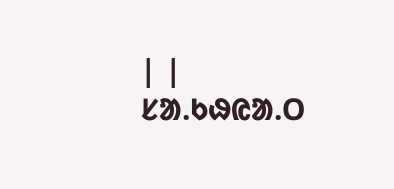| |
ᱥᱟ.ᱠᱷᱭᱟ.ᱛ